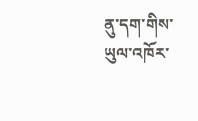ནུ་དག་གིས་ཡུལ་འཁོར་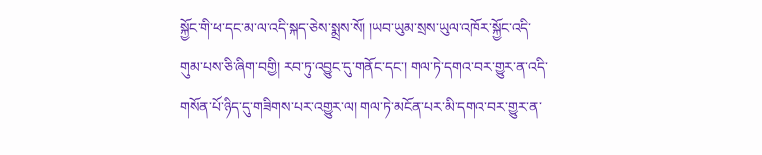སྐྱོང་གི་ཕ་དང་མ་ལ་འདི་སྐད་ཅེས་སྨྲས་སོ། །ཡབ་ཡུམ་སྲས་ཡུལ་འཁོར་སྐྱོང་འདི་གུམ་པས་ཅི་ཞིག་བགྱི། རབ་ཏུ་འབྱུང་དུ་གནོང་དང་། གལ་ཏེ་དགའ་བར་གྱུར་ན་འདི་གསོན་པོ་ཉིད་དུ་གཟིགས་པར་འགྱུར་ལ། གལ་ཏེ་མངོན་པར་མི་དགའ་བར་གྱུར་ན་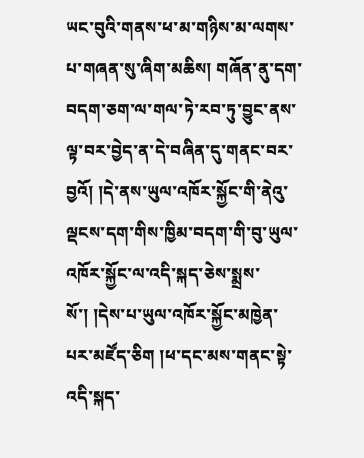ཡང་བུའི་གནས་ཕ་མ་གཉིས་མ་ལགས་པ་གཞན་སུ་ཞིག་མཆིས། གཞོན་ནུ་དག་བདག་ཅག་ལ་གལ་ཏེ་རབ་ཏུ་བྱུང་ནས་ལྟ་བར་བྱེད་ན་དེ་བཞིན་དུ་གནང་བར་བྱའོ། །དེ་ནས་ཡུལ་འཁོར་སྐྱོང་གི་ནེའུ་ལྡངས་དག་གིས་ཁྱིམ་བདག་གི་བུ་ཡུལ་འཁོར་སྐྱོང་ལ་འདི་སྐད་ཅེས་སྨྲས་སོ་། །དེས་པ་ཡུལ་འཁོར་སྐྱོང་མཁྱེན་པར་མཛོད་ཅིག །ཕ་དང་མས་གནང་སྟེ་འདི་སྐད་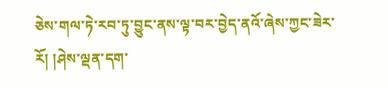ཅེས་གལ་ཏེ་རབ་ཏུ་བྱུང་ནས་ལྟ་བར་བྱེད་ནའོ་ཞེས་ཀྱང་ཟེར་རོ། །ཤེས་ལྡན་དག་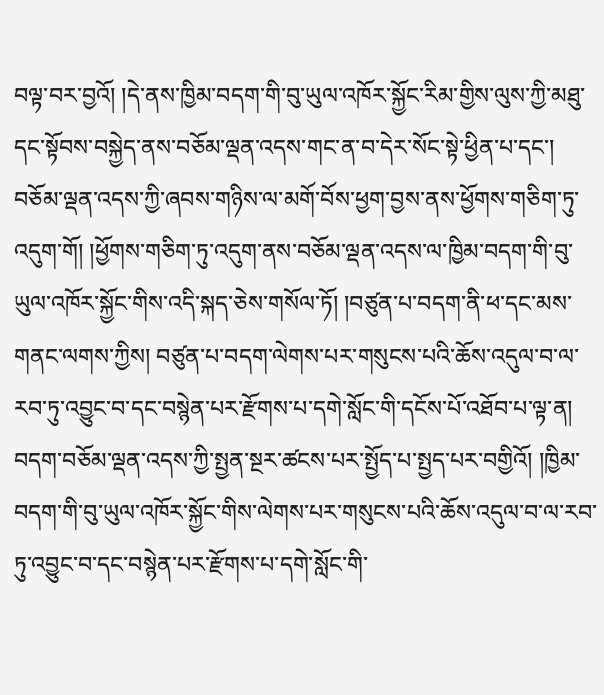བལྟ་བར་བྱའོ། །དེ་ནས་ཁྱིམ་བདག་གི་བུ་ཡུལ་འཁོར་སྐྱོང་རིམ་གྱིས་ལུས་ཀྱི་མཐུ་དང་སྟོབས་བསྐྱེད་ནས་བཅོམ་ལྡན་འདས་གང་ན་བ་དེར་སོང་སྟེ་ཕྱིན་པ་དང་། བཅོམ་ལྡན་འདས་ཀྱི་ཞབས་གཉིས་ལ་མགོ་བོས་ཕྱག་བྱས་ནས་ཕྱོགས་གཅིག་ཏུ་འདུག་གོ། །ཕྱོགས་གཅིག་ཏུ་འདུག་ནས་བཅོམ་ལྡན་འདས་ལ་ཁྱིམ་བདག་གི་བུ་ཡུལ་འཁོར་སྐྱོང་གིས་འདི་སྐད་ཅེས་གསོལ་ཏོ། །བཙུན་པ་བདག་ནི་ཕ་དང་མས་གནང་ལགས་ཀྱིས། བཙུན་པ་བདག་ལེགས་པར་གསུངས་པའི་ཆོས་འདུལ་བ་ལ་རབ་ཏུ་འབྱུང་བ་དང་བསྙེན་པར་རྫོགས་པ་དགེ་སློང་གི་དངོས་པོ་འཐོབ་པ་ལྟ་ན། བདག་བཅོམ་ལྡན་འདས་ཀྱི་སྤྱན་སྔར་ཚངས་པར་སྤྱོད་པ་སྤྱད་པར་བགྱིའོ། །ཁྱིམ་བདག་གི་བུ་ཡུལ་འཁོར་སྐྱོང་གིས་ལེགས་པར་གསུངས་པའི་ཆོས་འདུལ་བ་ལ་རབ་ཏུ་འབྱུང་བ་དང་བསྙེན་པར་རྫོགས་པ་དགེ་སློང་གི་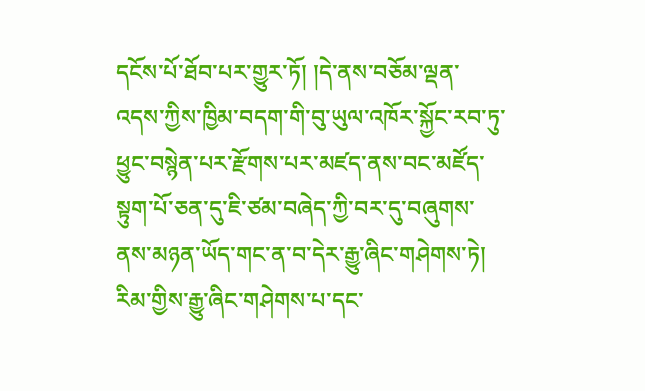དངོས་པོ་ཐོབ་པར་གྱུར་ཏོ། །དེ་ནས་བཅོམ་ལྡན་འདས་ཀྱིས་ཁྱིམ་བདག་གི་བུ་ཡུལ་འཁོར་སྐྱོང་རབ་ཏུ་ཕྱུང་བསྙེན་པར་རྫོགས་པར་མཛད་ནས་བང་མཛོད་སྟུག་པོ་ཅན་དུ་ཇི་ཙམ་བཞེད་ཀྱི་བར་དུ་བཞུགས་ནས་མཉན་ཡོད་གང་ན་བ་དེར་རྒྱུ་ཞིང་གཤེགས་ཏེ། རིམ་གྱིས་རྒྱུ་ཞིང་གཤེགས་པ་དང་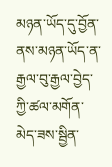མཉན་ཡོད་དུ་བྱོན་ནས་མཉན་ཡོད་ན་རྒྱལ་བུ་རྒྱལ་བྱེད་ཀྱི་ཚལ་མགོན་མེད་ཟས་སྦྱིན་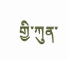གྱི་ཀུན་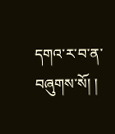དགའ་ར་བ་ན་བཞུགས་སོ། །